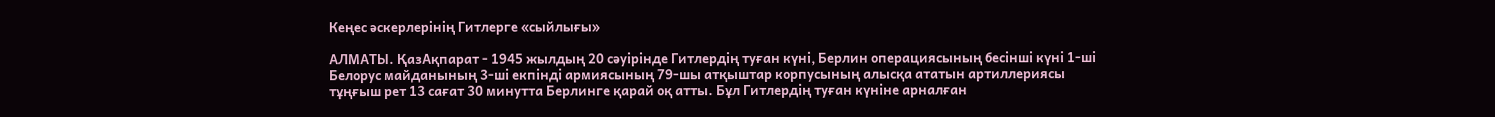Кеңес әскерлерінің Гитлерге «сыйлығы»

АЛМАТЫ. ҚазАқпарат - 1945 жылдың 20 сәуірінде Гитлердің туған күні, Берлин операциясының бесінші күні 1-ші Белорус майданының 3-ші екпінді армиясының 79-шы атқыштар корпусының алысқа ататын артиллериясы тұңғыш рет 13 сағат 30 минутта Берлинге қарай оқ атты. Бұл Гитлердің туған күніне арналған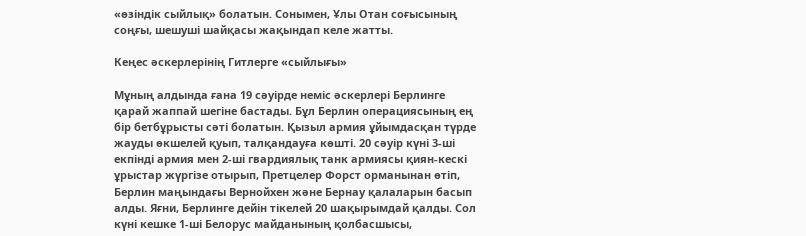«өзіндік сыйлық» болатын. Сонымен, Ұлы Отан соғысының соңғы, шешуші шайқасы жақындап келе жатты.

Кеңес әскерлерінің Гитлерге «сыйлығы»

Мұның алдында ғана 19 сәуірде неміс әскерлері Берлинге қарай жаппай шегіне бастады. Бұл Берлин операциясының ең бір бетбұрысты сәті болатын. Қызыл армия ұйымдасқан түрде жауды өкшелей қуып, талқандауға көшті. 20 сәуір күні 3-ші екпінді армия мен 2-ші гвардиялық танк армиясы қиян-кескі ұрыстар жүргізе отырып, Претцелер Форст орманынан өтіп, Берлин маңындағы Вернойхен және Бернау қалаларын басып алды. Яғни, Берлинге дейін тікелей 20 шақырымдай қалды. Сол күні кешке 1-ші Белорус майданының қолбасшысы,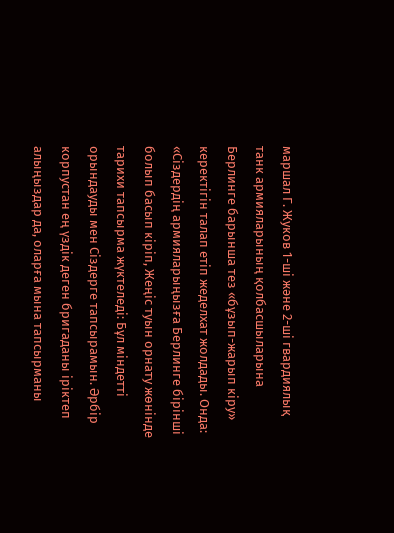маршал Г. Жуков 1-ші және 2-ші гвардиялық танк армияларының қолбасшыларына Берлинге барынша тез «бұзып-жарып кіру» керектігін талап етіп жеделхат жолдады. Онда: «Сіздердің армияларыңызға Берлинге бірінші болып басып кіріп, Жеңіс туын орнату жөнінде тарихи тапсырма жүктеледі: Бұл міндетті орындауды мен Сіздерге тапсырамын. Әрбір корпустан ең үздік деген бригаданы іріктеп алыңыздар да, оларға мына тапсырманы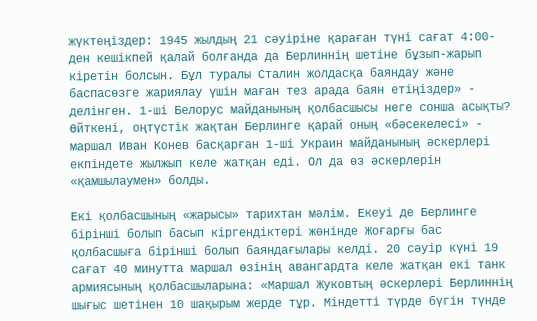жүктеңіздер: 1945 жылдың 21 сәуіріне қараған түні сағат 4:00-ден кешікпей қалай болғанда да Берлиннің шетіне бұзып-жарып кіретін болсын. Бұл туралы Сталин жолдасқа баяндау және баспасөзге жариялау үшін маған тез арада баян етіңіздер» - делінген. 1-ші Белорус майданының қолбасшысы неге сонша асықты? Өйткені, оңтүстік жақтан Берлинге қарай оның «бәсекелесі» - маршал Иван Конев басқарған 1-ші Украин майданының әскерлері екпіндете жылжып келе жатқан еді. Ол да өз әскерлерін «қамшылаумен» болды.

Екі қолбасшының «жарысы» тарихтан мәлім. Екеуі де Берлинге бірінші болып басып кіргендіктері жөнінде Жоғарғы бас қолбасшыға бірінші болып баяндағылары келді. 20 сәуір күні 19 сағат 40 минутта маршал өзінің авангардта келе жатқан екі танк армиясының қолбасшыларына: «Маршал Жуковтың әскерлері Берлиннің шығыс шетінен 10 шақырым жерде тұр. Міндетті түрде бүгін түнде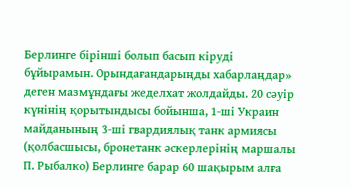Берлинге бірінші болып басып кіруді бұйырамын. Орындағандарыңды хабарлаңдар» деген мазмұндағы жеделхат жолдайды. 20 сәуір күнінің қорытындысы бойынша, 1-ші Украин майданының 3-ші гвардиялық танк армиясы (қолбасшысы, бронетанк әскерлерінің маршалы П. Рыбалко) Берлинге барар 60 шақырым алға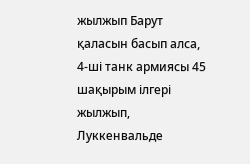жылжып Барут қаласын басып алса, 4-ші танк армиясы 45 шақырым ілгері жылжып, Луккенвальде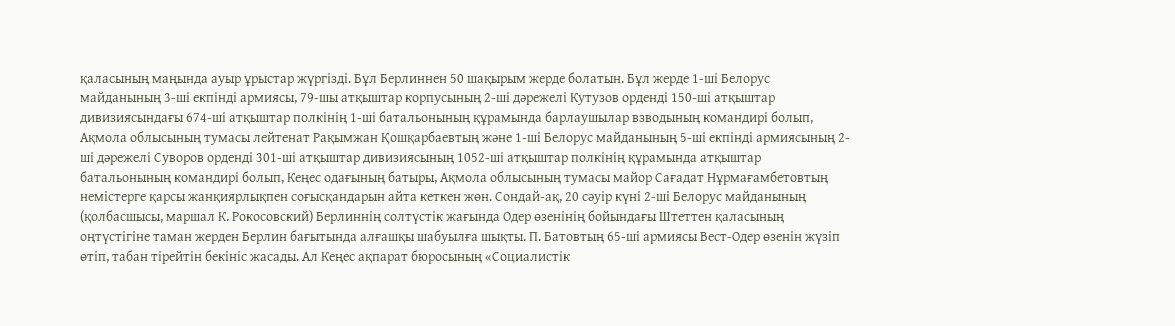қаласының маңында ауыр ұрыстар жүргізді. Бұл Берлиннен 50 шақырым жерде болатын. Бұл жерде 1-ші Белорус майданының 3-ші екпінді армиясы, 79-шы атқыштар корпусының 2-ші дәрежелі Кутузов орденді 150-ші атқыштар дивизиясындағы 674-ші атқыштар полкінің 1-ші батальонының құрамында барлаушылар взводының командирі болып, Ақмола облысының тумасы лейтенат Рақымжан Қошқарбаевтың және 1-ші Белорус майданының 5-ші екпінді армиясының 2-ші дәрежелі Суворов орденді 301-ші атқыштар дивизиясының 1052-ші атқыштар полкінің құрамында атқыштар батальонының командирі болып, Кеңес одағының батыры, Ақмола облысының тумасы майор Сағадат Нұрмағамбетовтың немістерге қарсы жанқиярлықпен соғысқандарын айта кеткен жөн. Сондай-ақ, 20 сәуір күні 2-ші Белорус майданының (қолбасшысы, маршал К. Рокосовский) Берлиннің солтүстік жағында Одер өзенінің бойындағы Штеттен қаласының оңтүстігіне таман жерден Берлин бағытында алғашқы шабуылға шықты. П. Батовтың 65-ші армиясы Вест-Одер өзенін жүзіп өтіп, табан тірейтін бекініс жасады. Ал Кеңес ақпарат бюросының «Социалистік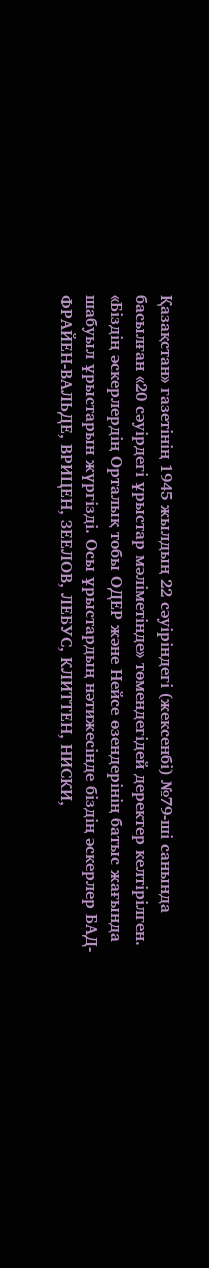Қазақстан» газетінің 1945 жылдың 22 сәуіріндегі (жексенбі) №79-ші санында басылған «20 сәуірдегі ұрыстар мәліметінде» төмендегідей деректер келтірілген. «Біздің әскерлердің Орталық тобы ОДЕР және Нейсе өзендерінің батыс жағында шабуыл ұрыстарын жүргізді. Осы ұрыстардың нәтижесінде біздің әскерлер БАД-ФРАЙЕН-ВАЛЬДЕ, ВРИЦЕН, ЗЕЕЛОВ, ЛЕБУС, КЛИТТЕН, НИСКИ,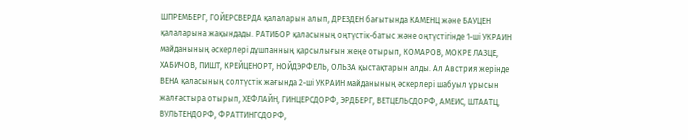ШПРЕМБЕРГ, ГОЙЕРСВЕРДА қалаларын алып, ДРЕЗДЕН бағытында КАМЕНЦ және БАУЦЕН қалаларына жақындады. РАТИБОР қаласының оңтүстік-батыс және оңтүстігінде 1-ші УКРАИН майданының әскерлері дұшпанның қарсылығын жеңе отырып, КОМАРОВ, МОКРЕ ЛАЗЦЕ, ХАБИЧОВ, ПИШТ, КРЕЙЦЕНОРТ, НОЙДЭРФЕЛЬ, ОЛЬЗА қыстақтарын алды. Ал Австрия жерінде ВЕНА қаласының солтүстік жағында 2-ші УКРАИН майданының әскерлері шабуыл ұрысын жалғастыра отырып, ХЕФЛАЙН, ГИНЦЕРСДОРФ, ЭРДБЕРГ, ВЕТЦЕЛЬСДОРФ, АМЕИС, ШТААТЦ, ВУЛЬТЕНДОРФ, ФРАТТИНГСДОРФ,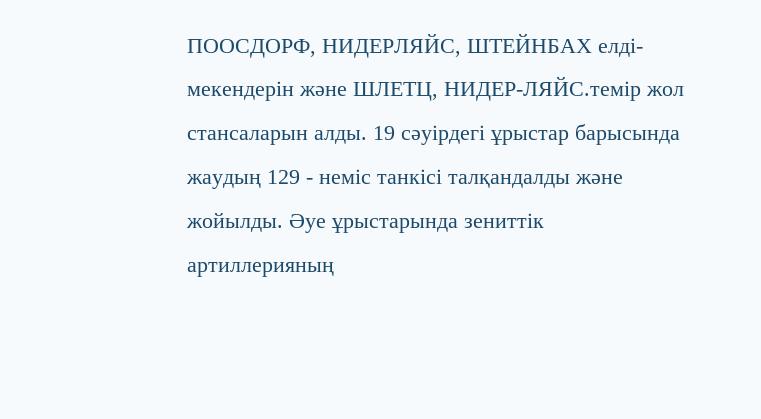ПООСДОРФ, НИДЕРЛЯЙС, ШТЕЙНБАХ елді-мекендерін және ШЛЕТЦ, НИДЕР-ЛЯЙС.темір жол стансаларын алды. 19 сәуірдегі ұрыстар барысында жаудың 129 - неміс танкісі талқандалды және жойылды. Әуе ұрыстарында зениттік артиллерияның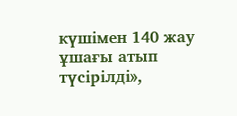күшімен 140 жау ұшағы атып түсірілді»,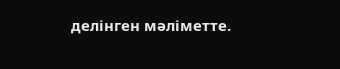делінген мәліметте.